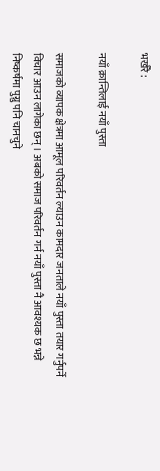भर्खरै :

नयाँ क्रान्तिलाई नयाँ पुस्ता

समाजको व्यापक क्षेत्रमा आमूल परिवर्तन ल्याउन कामदार जनताले नयाँ पुस्ता तयार गर्नुपर्ने विचार आउन लागेका छन् । अबको समाज परिवर्तन गर्न नयाँ पुस्ता नै आवश्यक छ भन्ने निष्कर्षमा पुग्नु पनि चानचुने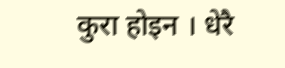कुरा होइन । धेरै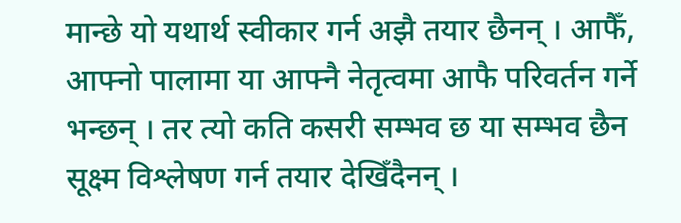मान्छे यो यथार्थ स्वीकार गर्न अझै तयार छैनन् । आफैँ, आफ्नो पालामा या आफ्नै नेतृत्वमा आफै परिवर्तन गर्ने भन्छन् । तर त्यो कति कसरी सम्भव छ या सम्भव छैन सूक्ष्म विश्लेषण गर्न तयार देखिँदैनन् ।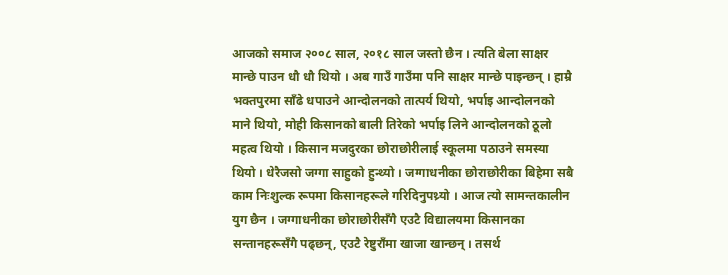आजको समाज २००८ साल, २०१८ साल जस्तो छैन । त्यति बेला साक्षर मान्छे पाउन धौ धौ थियो । अब गाउँ गाउँमा पनि साक्षर मान्छे पाइन्छन् । हाम्रै भक्तपुरमा साँढे धपाउने आन्दोलनको तात्पर्य थियो, भर्पाइ आन्दोलनको माने थियो, मोही किसानको बाली तिरेको भर्पाइ लिने आन्दोलनको ठूलो महत्व थियो । किसान मजदुरका छोराछोरीलाई स्कूलमा पठाउने समस्या थियो । धेरैजसो जग्गा साहुको हुन्थ्यो । जग्गाधनीका छोराछोरीका बिहेमा सबै काम निःशुल्क रूपमा किसानहरूले गरिदिनुपथ्र्यो । आज त्यो सामन्तकालीन युग छैन । जग्गाधनीका छोराछोरीसँगै एउटै विद्यालयमा किसानका सन्तानहरूसँगै पढ्छन्, एउटै रेष्टुराँमा खाजा खान्छन् । तसर्थ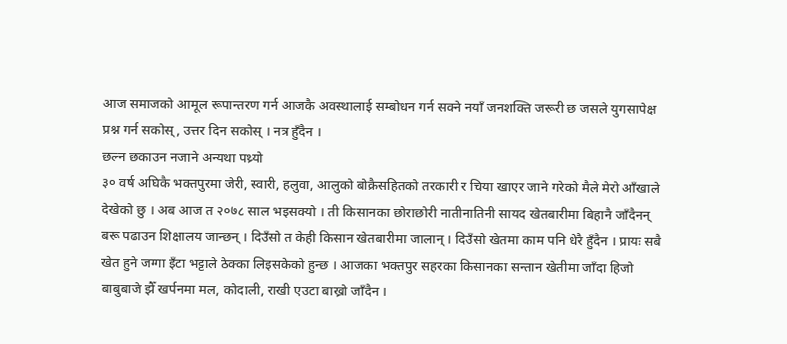आज समाजको आमूल रूपान्तरण गर्न आजकै अवस्थालाई सम्बोधन गर्न सक्ने नयाँ जनशक्ति जरूरी छ जसले युगसापेक्ष प्रश्न गर्न सकोस्, उत्तर दिन सकोस् । नत्र हुँदैन ।
छल्न छकाउन नजाने अन्यथा पथ्र्यो
३० वर्ष अघिकै भक्तपुरमा जेरी, स्वारी, हलुवा, आलुको बोक्रैसहितको तरकारी र चिया खाएर जाने गरेको मैले मेरो आँखाले देखेको छु । अब आज त २०७८ साल भइसक्यो । ती किसानका छोराछोरी नातीनातिनी सायद खेतबारीमा बिहानै जाँदैनन् बरू पढाउन शिक्षालय जान्छन् । दिउँसो त केही किसान खेतबारीमा जालान् । दिउँसो खेतमा काम पनि धेरै हुँदैन । प्रायः सबै खेत हुने जग्गा इँटा भट्टाले ठेक्का लिइसकेको हुन्छ । आजका भक्तपुर सहरका किसानका सन्तान खेतीमा जाँदा हिजो बाबुबाजे झैँ खर्पनमा मल, कोदाली, राखी एउटा बाख्रो जाँदैन ।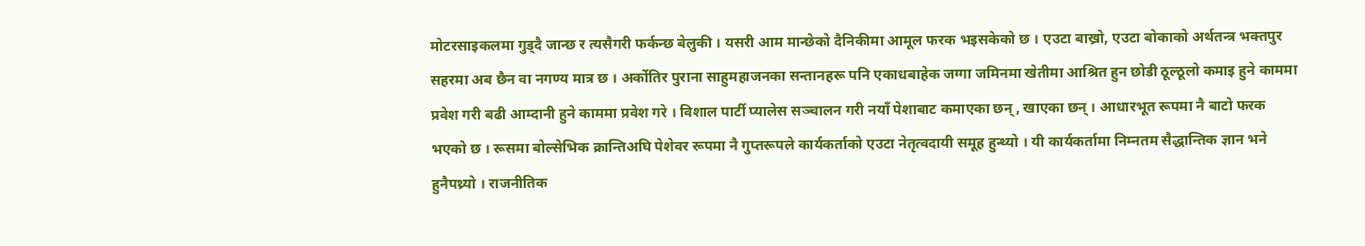मोटरसाइकलमा गुड्दै जान्छ र त्यसैगरी फर्कन्छ बेलुकी । यसरी आम मान्छेको दैनिकीमा आमूल फरक भइसकेको छ । एउटा बाख्रो, एउटा बोकाको अर्थतन्त्र भक्तपुर सहरमा अब छैन वा नगण्य मात्र छ । अर्कोतिर पुराना साहुमहाजनका सन्तानहरू पनि एकाधबाहेक जग्गा जमिनमा खेतीमा आश्रित हुन छोडी ठूल्ठूलो कमाइ हुने काममा प्रवेश गरी बढी आम्दानी हुने काममा प्रवेश गरे । विशाल पार्टी प्यालेस सञ्चालन गरी नयाँ पेशाबाट कमाएका छन्, खाएका छन् । आधारभूत रूपमा नै बाटो फरक भएको छ । रूसमा बोल्सेभिक क्रान्तिअघि पेशेवर रूपमा नै गुप्तरूपले कार्यकर्ताको एउटा नेतृत्वदायी समूह हुन्थ्यो । यी कार्यकर्तामा निम्नतम सैद्धान्तिक ज्ञान भने हुनैपथ्र्यो । राजनीतिक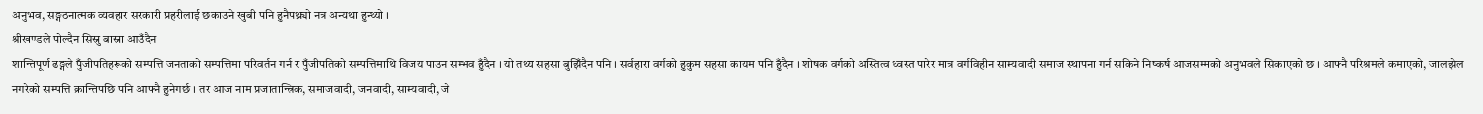अनुभव, सङ्गठनात्मक व्यवहार सरकारी प्रहरीलाई छकाउने खुबी पनि हुनैपथ्र्यो नत्र अन्यथा हुन्थ्यो ।
श्रीखण्डले पोल्दैन सिस्नु बास्ना आउँदैन
शान्तिपूर्ण ढङ्गले पुँजीपतिहरूको सम्पत्ति जनताको सम्पत्तिमा परिवर्तन गर्न र पुँजीपतिको सम्पत्तिमाथि विजय पाउन सम्भव हुँदैन । यो तथ्य सहसा बुझिँदैन पनि । सर्वहारा वर्गको हुकुम सहसा कायम पनि हुँदैन । शोषक वर्गको अस्तित्व ध्वस्त पारेर मात्र वर्गविहीन साम्यवादी समाज स्थापना गर्न सकिने निष्कर्ष आजसम्मको अनुभवले सिकाएको छ । आफ्नै परिश्रमले कमाएको, जालझेल नगरेको सम्पत्ति क्रान्तिपछि पनि आफ्नै हुनेगर्छ । तर आज नाम प्रजातान्त्रिक, समाजवादी, जनवादी, साम्यवादी, जे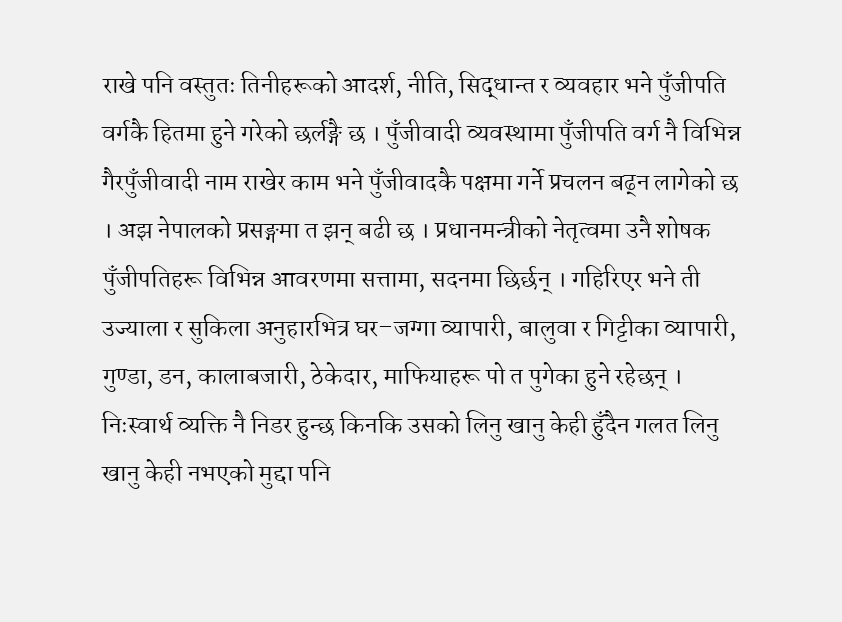राखे पनि वस्तुतः तिनीहरूको आदर्श, नीति, सिद्धान्त र व्यवहार भने पुँजीपति वर्गकै हितमा हुने गरेको छर्लङ्गै छ । पुँजीवादी व्यवस्थामा पुँजीपति वर्ग नै विभिन्न गैरपुँजीवादी नाम राखेर काम भने पुँजीवादकै पक्षमा गर्ने प्रचलन बढ्न लागेको छ । अझ नेपालको प्रसङ्गमा त झन् बढी छ । प्रधानमन्त्रीको नेतृत्वमा उनै शोषक पुँजीपतिहरू विभिन्न आवरणमा सत्तामा, सदनमा छिर्छन् । गहिरिएर भने ती उज्याला र सुकिला अनुहारभित्र घर–जग्गा व्यापारी, बालुवा र गिट्टीका व्यापारी, गुण्डा, डन, कालाबजारी, ठेकेदार, माफियाहरू पो त पुगेका हुने रहेछन् । निःस्वार्थ व्यक्ति नै निडर हुन्छ किनकि उसको लिनु खानु केही हुँदैन गलत लिनु खानु केही नभएको मुद्दा पनि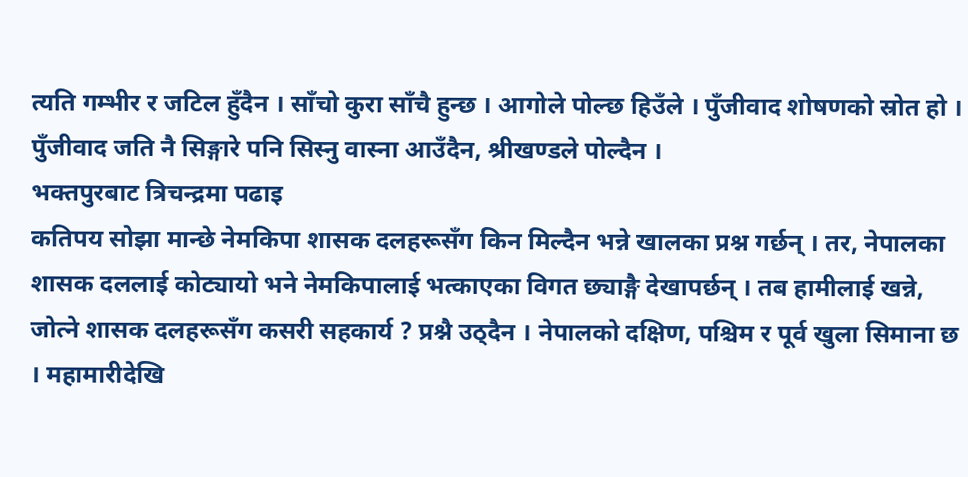त्यति गम्भीर र जटिल हुँदैन । साँचो कुरा साँचै हुन्छ । आगोले पोल्छ हिउँले । पुँजीवाद शोषणको स्रोत हो । पुँजीवाद जति नै सिङ्गारे पनि सिस्नु वास्ना आउँदैन, श्रीखण्डले पोल्दैन ।
भक्तपुरबाट त्रिचन्द्रमा पढाइ
कतिपय सोझा मान्छे नेमकिपा शासक दलहरूसँग किन मिल्दैन भन्ने खालका प्रश्न गर्छन् । तर, नेपालका शासक दललाई कोट्यायो भने नेमकिपालाई भत्काएका विगत छ्याङ्गै देखापर्छन् । तब हामीलाई खन्ने, जोत्ने शासक दलहरूसँग कसरी सहकार्य ? प्रश्नै उठ्दैन । नेपालको दक्षिण, पश्चिम र पूर्व खुला सिमाना छ । महामारीदेखि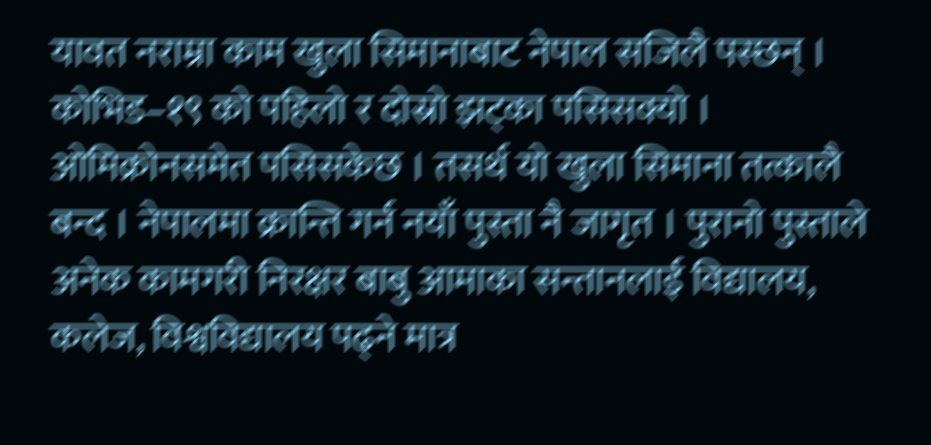यावत नराम्रा काम खुला सिमानाबाट नेपाल सजिलै पस्छन् । कोभिड–१९ को पहिलो र दोस्रो झट्का पसिसक्यो । ओमिक्रोनसमेत पसिसकेछ । तसर्थ यो खुला सिमाना तत्कालै बन्द । नेपालमा क्रान्ति गर्न नयाँ पुस्ता नै जागृत । पुरानो पुस्ताले अनेक कामगरी निरक्षर बाबु आमाका सन्तानलाई विद्यालय, कलेज, विश्वविद्यालय पढ्ने मात्र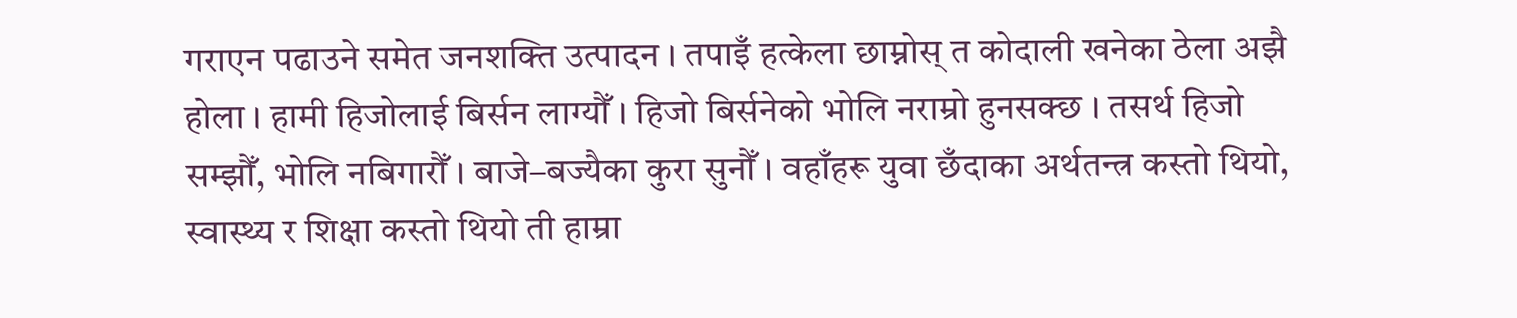गराएन पढाउने समेत जनशक्ति उत्पादन । तपाइँ हत्केला छाम्नोस् त कोदाली खनेका ठेला अझै होला । हामी हिजोलाई बिर्सन लाग्यौँ । हिजो बिर्सनेको भोलि नराम्रो हुनसक्छ । तसर्थ हिजो सम्झौँ, भोलि नबिगारौँ । बाजे–बज्यैका कुरा सुनौँ । वहाँहरू युवा छँदाका अर्थतन्त्र कस्तो थियो, स्वास्थ्य र शिक्षा कस्तो थियो ती हाम्रा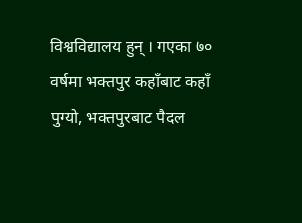विश्वविद्यालय हुन् । गएका ७० वर्षमा भक्तपुर कहाँबाट कहाँ पुग्यो, भक्तपुरबाट पैदल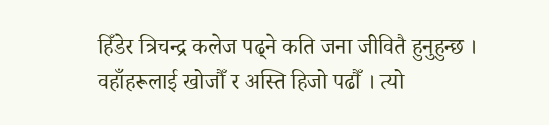हिँडेर त्रिचन्द्र कलेज पढ्ने कति जना जीवितै हुनुहुन्छ । वहाँहरूलाई खोजौँ र अस्ति हिजो पढौँ । त्यो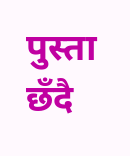पुस्ता छँदै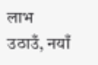लाभ उठाउँ, नयाँ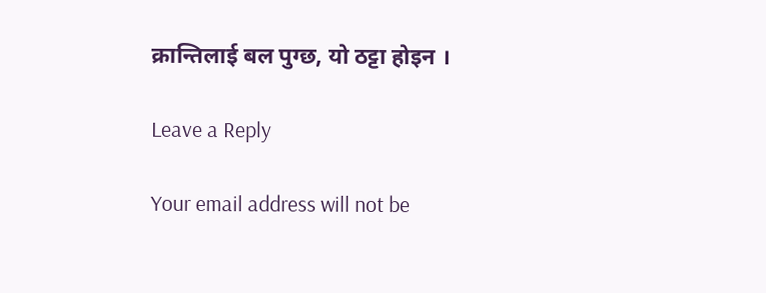क्रान्तिलाई बल पुग्छ, यो ठट्टा होइन ।

Leave a Reply

Your email address will not be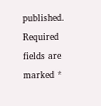published. Required fields are marked *